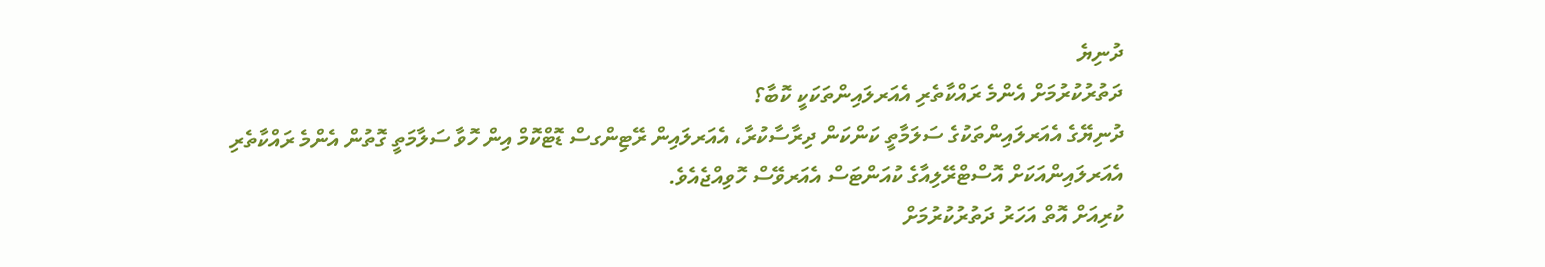ދުނިޔެ
ދަތުރުކުރުމަށް އެންމެ ރައްކާތެރި އެއަރލައިންތަކަކީ ކޮބާ؟
ދުނިޔޭގެ އެއަރލައިންތަކުގެ ސަލަމާތީ ކަންކަން ދިރާސާކުރާ، އެއަރލައިން ރޭޓިންގސް ޑޮޓްކޮމް އިން ހޮވާ ސަލާމަތީ ގޮތުން އެންމެ ރައްކާތެރި އެއަރލައިންއަކަށް އޮސްޓްރޭލިއާގެ ކުއަންޓަސް އެއަރވޭސް ހޮވިއްޖެއެވެ.
ކުރިއަށް އޮތް އަހަރު ދަތުރުކުރުމަށް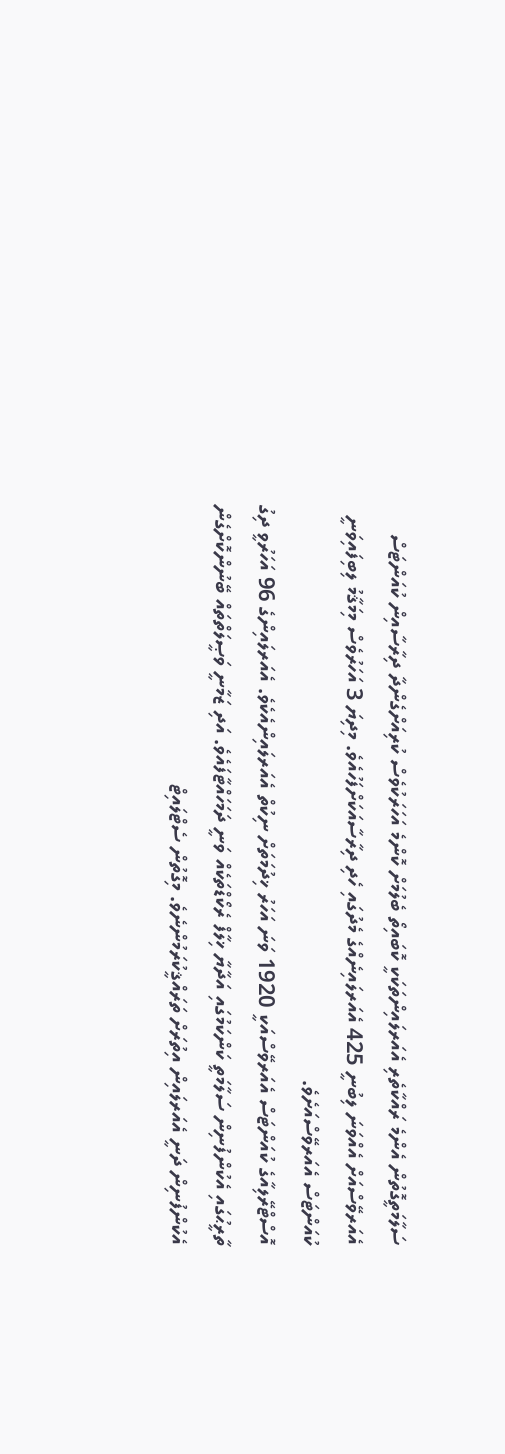ސަލާމަތީގޮތުން އެންމެ ރައްކާތެރި އެއަރލައިންތަކަކީ ކޮބައިތޯ ބެލުމަށް ކޮންމެ އަހަރަކުވެސް ކުރިއަށްގެންދާ ދިރާސާއިން ކުއަންޓަސް އެއަރވޭސްއަށް އެއްވަނަ ލިބުނީ 425 އެއަރލައިނެއްގެ މެދުގައި ހެދި ދިރާސާއަކަށްފަހުއެވެ. މިދިޔަ 3 އަހަރުވެސް މިމަޤާމު ލިބިފައިވަނީ ކުއަންޓަސް އެއަރވޭސްއަށެވެ.
އޮސްޓްރޭލިއާގެ ކުއަންޓަސް އެއަރވޭސްއަކީ 1920 ވަނަ އަހަރު ޚިދުމަތަށް ނިކުތް އެއަރލައިންއެކެވެ. އެއަރލައިންގެ 96 އަހަރުވީ ދިގު ތާރީޙުގައި އެކުންފުނިން ސަލާމަތީ ކަންކަމުގައި އަދާޔާ ޚިލާފް ރެކޯޑްތަކެއް ވަނީ ދަމަހައްޓާފައެވެ. އަދި ޒަމާނީ ވަޞީލަތްތައް ބޭނުންކޮށްގެން އެކުންފުނިން ދަނީ އެއަރލައިން އިތުރަށް ތަރައްޤީކުރަމުންނެވެ. މިގޮތުން ސެޓްލައިޓް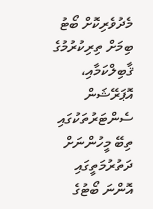މެދުވެރިކޮށް ބޯޓު ބިމަށް ތިރިކުރުމުގެ ޤާބިލްކަމާއި، އޮޕަރޭޝަން ސެންޓަރުތަކުގައި ތިބޭ މީހުންނަށް ދަތުރުމަތީގައި އޮންނަ ބޯޓުގެ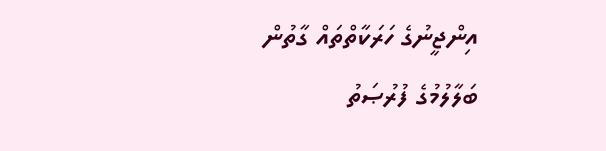އިންޖީނުގެ ހަރަކާތްތައް ގާތުން ބަލާލުމުގެ ފުރުޞަތު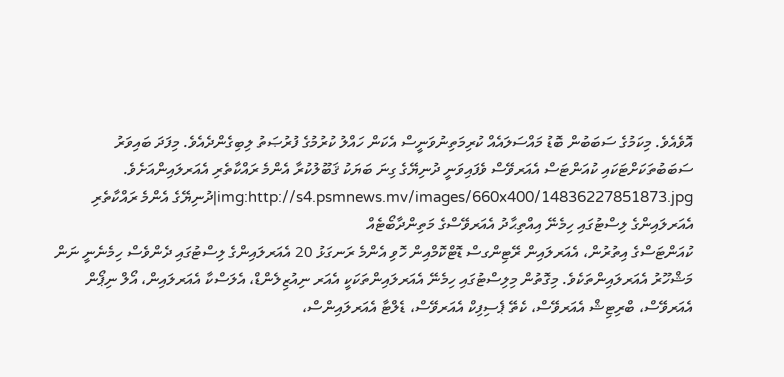އޮވެއެވެ. މިކަމުގެ ސަބަބުން ބޮޑު މައްސަލައެއް ކުރިމަތިނުވަނީސް އެކަން ހައްލު ކުރުމުގެ ފުރުޞަތު ލިބިގެންދެއެވެ. މިފަދަ ބައިވަރު ސަބަބުތަކަށްޓަކައި ކުއަންޓަސް އެއަރވޭސް ވެފައިވަނީ ދުނިޔޭގެ ގިނަ ބަޔަކު ޤަބޫލުކުރާ އެންމެ ރައްކާތެރި އެއަރލައިންއަށެވެ.
img:http://s4.psmnews.mv/images/660x400/14836227851873.jpg|ދުނިޔޭގެ އެންމެ ރައްކާތެރި އެއަރލައިންގެ ލިސްޓުގައި ހިމެނޭ އިއްތިޙާދު އެއަރވޭސްގެ މަތިންދާބޯޓެއް
ކުއަންޓަސްގެ އިތުރުން، އެއަރލައިން ރޭޓިންގސް ޑޮޓްކޮމްއިން ހޮވި އެންމެ ރަނގަޅު 20 އެއަރލައިންގެ ލިސްޓުގައި ދެންވެސް ހިމެނެނީ ނަން މަޝްހޫރު އެއަރލައިންތަކެވެ. މިގޮތުން މިލިސްޓުގައި ހިމެނޭ އެއަރލައިންތަކަކީ އެއަރ ނިއުޒިލެންޑް، އެލަސްކާ އެއަރލައިން، އޯލް ނިޕޯން އެއަރވޭސް، ބްރިޓިޝް އެއަރވޭސް، ކެތޭ ޕެސިފިކް އެއަރވޭސް، ޑެލްޓާ އެއަރލައިންސް،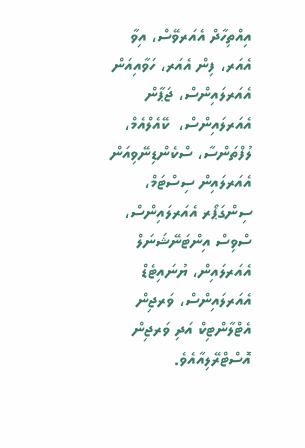އިއްތިހާދް އެއަރވޭސް، އިވާ އެއަރ، ފިން އެއަރ، ހަވާއިއަން އެއަރލައިންސް، ޖަޕާން އެއަރލައިންސް،  ކޭއެލްއެމް، ލުފްތަންސާ، ސްކެންޑިނޭވިއަން އެއަރލައިން ސިސްޓަމް، ސިންގަޕޯރ އެއަރލައިންސް، ސްވިސް އިންޓަނޭޝަނަލް އެއަރލައިން، ޔުނައިޓެޑް އެއަރލައިންސް، ވަރޖިން އެޓްލާންޓިކް އަދި ވަރޖިން އޮސްޓްރޭލިއާއެވެ.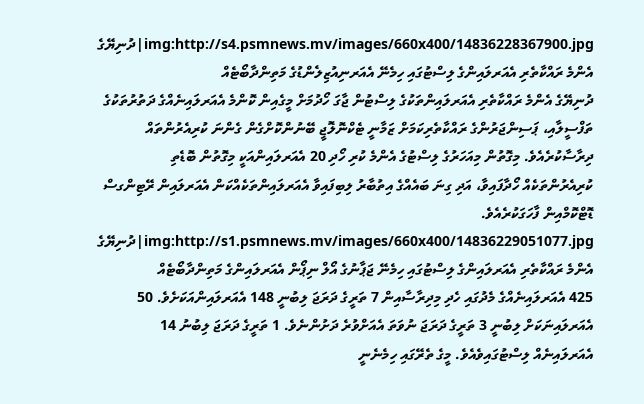img:http://s4.psmnews.mv/images/660x400/14836228367900.jpg|ދުނިޔޭގެ އެންމެ ރައްކާތެރި އެއަރލައިންގެ ލިސްޓުގައި ހިމެނޭ އެއަރނިއުޒިލެންޑުގެ މަތިންދާބޯޓެއް
ދުނިޔޭގެ އެންމެ ރައްކާތެރި އެއަރލައިންތަކުގެ ލިސްޓުން ޖާގަ ހޯދުމަށް މީގެއިން ކޮންމެ އެއަރލައިނެއްގެ ދަތުރުތަކުގެ ތަފްސީލާއި، ޕަސިންޖަރުންގެ ރައްކާތެރިކަމަށް ޒަމާނީ ޓެކްނޮލޮޖީ ބޭނުންކޮށްގެން ގެންނަ ކުރިއެރުންތައް ދިރާސާކުރެއެވެ. މިގޮތުން މިއަހަރުގެ ލިސްޓުގެ އެންމެ ކުރި ހޯދި 20 އެއަރލައިންއަކީ މިގޮތުން ބޮޑެތި ކުރިއެރުންތަކެއް ހޯދާފައިވާ، އަދި ގިނަ ބައެއްގެ އިތުބާރު ލިބިފައިވާ އެއަރލައިންތަކެއްކަން އެއަރލައިން ރޭޓިންގސް ޑޮޓްކޮމްއިން ފާހަގަކުރެއެވެ.
img:http://s1.psmnews.mv/images/660x400/14836229051077.jpg|ދުނިޔޭގެ އެންމެ ރައްކާތެރި އެއަރލައިންގެ ލިސްޓުގައި ހިމެނޭ ޖަޕާނުގެ އޯލް ނިޕޯން އެއަރލައިންގެ މަތިންދާބޯޓެއް
425 އެއަރލައިނެއްގެ މެދުގައި ހެދި މިދިރާސާއިން 7 ތަރީގެ ދަރަޖަ ލިބުނީ 148 އެއަރލައިންއަކަށެވެ. 50 އެއަރލައިނަކަށް ލިބުނީ 3 ތަރީގެ ދަރަޖަ ނުވަތަ އެއަށްވުރެ ދަށުންނެވެ. 1 ތަރީގެ ދަރަޖަ ލިބުނު 14 އެއަރލައިނެއް ލިސްޓުގައިވެއެވެ. މީގެ ތެރޭގައި ހިމެނެނީ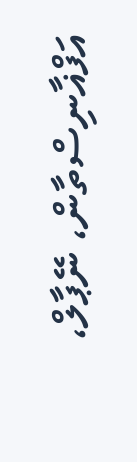އަފްޣާނިސްތާން، ނޭޕާލް،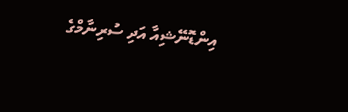އިންޑޮނޭޝިއާ އަދި ސުރިނާމްގެ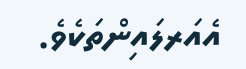އެއަރލައިންތަކެވެ.